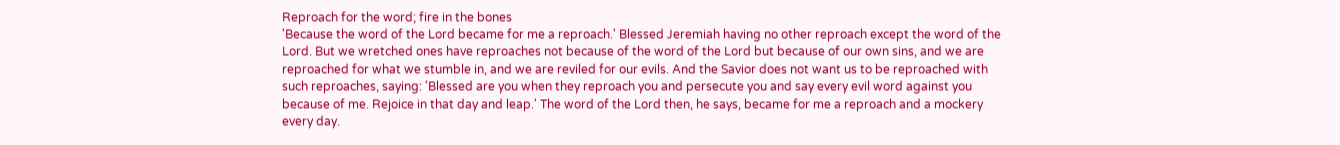Reproach for the word; fire in the bones
'Because the word of the Lord became for me a reproach.' Blessed Jeremiah having no other reproach except the word of the Lord. But we wretched ones have reproaches not because of the word of the Lord but because of our own sins, and we are reproached for what we stumble in, and we are reviled for our evils. And the Savior does not want us to be reproached with such reproaches, saying: 'Blessed are you when they reproach you and persecute you and say every evil word against you because of me. Rejoice in that day and leap.' The word of the Lord then, he says, became for me a reproach and a mockery every day.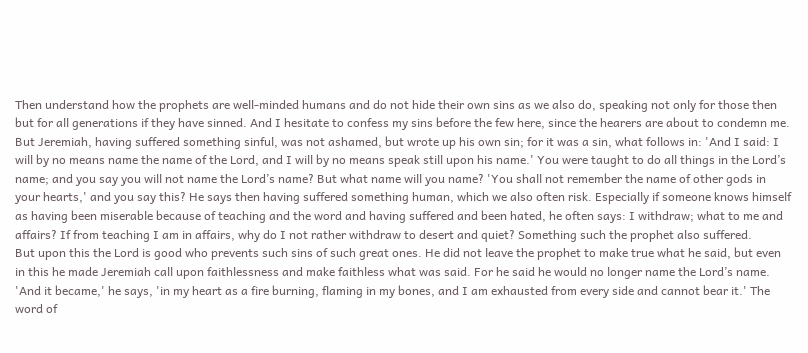Then understand how the prophets are well-minded humans and do not hide their own sins as we also do, speaking not only for those then but for all generations if they have sinned. And I hesitate to confess my sins before the few here, since the hearers are about to condemn me. But Jeremiah, having suffered something sinful, was not ashamed, but wrote up his own sin; for it was a sin, what follows in: 'And I said: I will by no means name the name of the Lord, and I will by no means speak still upon his name.' You were taught to do all things in the Lord’s name; and you say you will not name the Lord’s name? But what name will you name? 'You shall not remember the name of other gods in your hearts,' and you say this? He says then having suffered something human, which we also often risk. Especially if someone knows himself as having been miserable because of teaching and the word and having suffered and been hated, he often says: I withdraw; what to me and affairs? If from teaching I am in affairs, why do I not rather withdraw to desert and quiet? Something such the prophet also suffered.
But upon this the Lord is good who prevents such sins of such great ones. He did not leave the prophet to make true what he said, but even in this he made Jeremiah call upon faithlessness and make faithless what was said. For he said he would no longer name the Lord’s name. 'And it became,' he says, 'in my heart as a fire burning, flaming in my bones, and I am exhausted from every side and cannot bear it.' The word of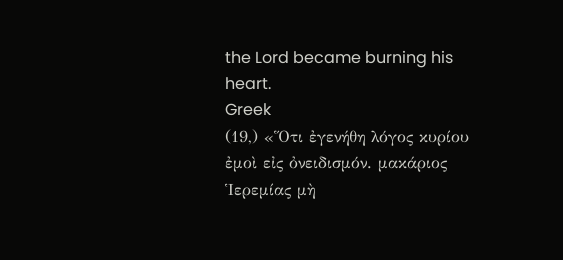the Lord became burning his heart.
Greek
(19,) «Ὅτι ἐγενήθη λόγος κυρίου ἐμοὶ εἰς ὀνειδισμόν. μακάριος Ἱερεμίας μὴ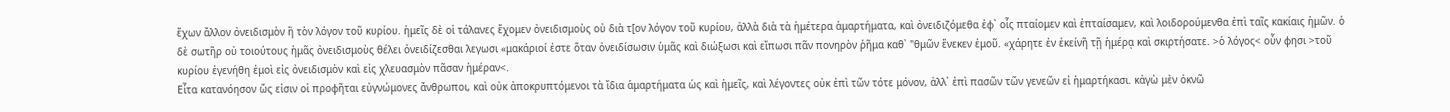ἔχων ἄλλον ὀνειδισμὸν ἢ τὸν λόγον τοῦ κυρίου. ἡμεῖς δὲ οἱ τάλανες ἔχομεν ὀνειδισμοὺς οὐ διὰ τ[ον λόγον τοῦ κυρίου, ἀλλὰ διὰ τὰ ἡμέτερα ἁμαρτήματα, καὶ ὀνειδιζόμεθα ἐφ᾿ οἷς πταίομεν καὶ ἐπταίσαμεν, καὶ λοιδορούμενθα ἐπὶ ταῖς κακίαις ἡμῶν. ὁ δὲ σωτῆρ οὐ τοιούτους ἡμᾶς ὀνειδισμοὺς θέλει ὀνειδίζεσθαι λεγωσι «μακάριοί ἐστε ὅταν ὀνειδίσωσιν ὑμᾶς καὶ διώξωσι καὶ εἴπωσι πᾶν πονηρὸν ῥῆμα καθ᾿ "θμῶν ἕνεκεν ἐμοῦ. «χάρητε ἐν ἐκείνῆ τῇ ἡμέρᾳ καὶ σκιρτήσατε. >ὁ λόγος< οὖν φησι >τοῦ κυρίου ἐγενήθη ἐμοὶ εἰς ὀνειδισμὸν καὶ εἰς χλευασμὸν πᾶσαν ἡμέραν<.
Εἶτα κατανόησον ὥς εἰσιν οἱ προφῆται εὐγνώμονες ἄνθρωποι, καὶ οὐκ ἀποκρυπτόμενοι τὰ ἴδια ἁμαρτήματα ὡς καὶ ἡμεῖς, καὶ λέγοντες οὐκ ἐπὶ τῶν τότε μόνον, ἀλλ᾿ ἐπὶ πασῶν τῶν γενεῶν εἰ ἡμαρτήκασι. κἀγὼ μὲν ὀκνῶ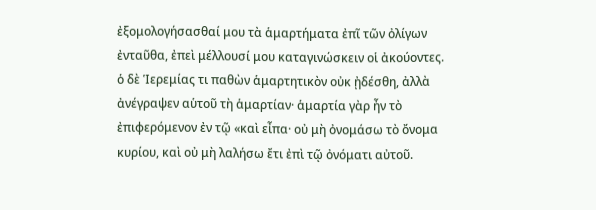ἐξομολογήσασθαί μου τὰ ἁμαρτήματα ἐπῖ τῶν ὀλίγων ἐνταῦθα, ἐπεὶ μέλλουσί μου καταγινώσκειν οἱ ἀκούοντες. ὁ δὲ Ἱερεμίας τι παθὼν ἁμαρτητικὸν οὐκ ᾐδέσθη, ἀλλὰ ἀνέγραψεν αὑτοῦ τὴ ἁμαρτίαν· ἁμαρτία γὰρ ἦν τὸ ἐπιφερόμενον ἐν τῷ «καὶ εἶπα· οὐ μὴ ὀνομάσω τὸ ὄνομα κυρίου, καὶ οὐ μὴ λαλήσω ἔτι ἐπὶ τῷ ὀνόματι αὐτοῦ.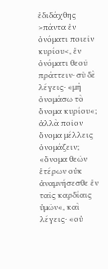ἐδιδάχθης >πάντα ἐν ὀνόματι ποιεῖν κυρίου<, ἐν ὀνόματι θεοῦ πράττειν· σὺ δὲ λέγεις· «μὴ ὀνομάσω τὸ ὄνομα κυρίου«; ἀλλὰ ποῖον ὄνομα μέλλεις ὀνομάζειν; «ὄνομα θεῶν ἑτέρων οὐκ ἀναμνήσεσθε ἐν ταῖς καρδίαις ὑμῶν«, καὶ λέγεις· «οὐ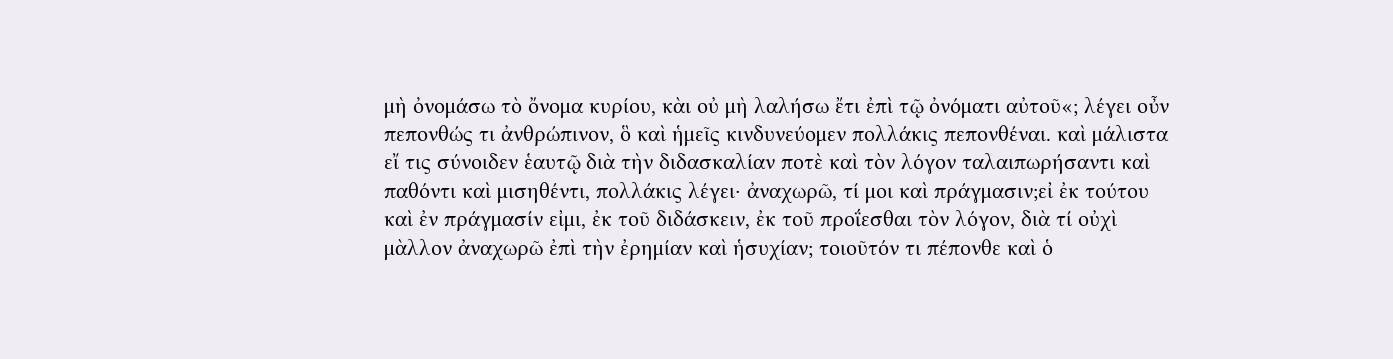μὴ ὀνομάσω τὸ ὄνομα κυρίου, κὰι οὐ μὴ λαλήσω ἔτι ἐπὶ τῷ ὀνόματι αὐτοῦ«; λέγει οὖν πεπονθώς τι ἀνθρώπινον, ὃ καὶ ἡμεῖς κινδυνεύομεν πολλάκις πεπονθέναι. καὶ μάλιστα εἴ τις σύνοιδεν ἑαυτῷ διὰ τὴν διδασκαλίαν ποτὲ καὶ τὸν λόγον ταλαιπωρήσαντι καὶ παθόντι καὶ μισηθέντι, πολλάκις λέγει· ἀναχωρῶ, τί μοι καὶ πράγμασιν;εἰ ἐκ τούτου καὶ ἐν πράγμασίν εἰμι, ἐκ τοῦ διδάσκειν, ἐκ τοῦ προΐεσθαι τὸν λόγον, διὰ τί οὐχὶ μὰλλον ἀναχωρῶ ἐπὶ τὴν ἐρημίαν καὶ ἡσυχίαν; τοιοῦτόν τι πέπονθε καὶ ὁ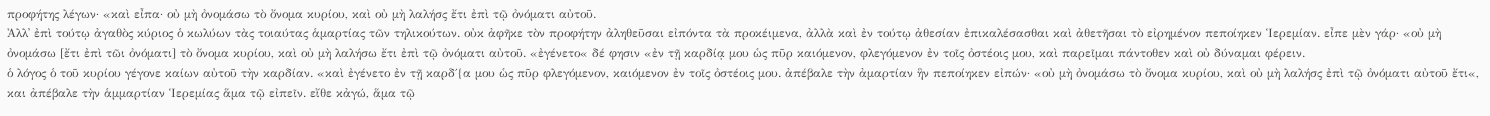προφήτης λέγων· «καὶ εἶπα· οὐ μὴ ὀνομάσω τὸ ὄνομα κυρίου, καὶ οὐ μὴ λαλήσς ἔτι ἐπὶ τῷ ὀνόματι αὐτοῦ.
Ἀλλ᾿ ἐπὶ τούτῳ ἀγαθὸς κύριος ὁ κωλύων τὰς τοιαύτας ἁμαρτίας τῶν τηλικούτων. οὐκ ἀφῆκε τὸν προφήτην ἀληθεῦσαι εἰπόντα τὰ προκέιμενα, ἀλλὰ καὶ ἐν τούτῳ ἀθεσίαν ἐπικαλέσασθαι καὶ ἀθετῆσαι τὸ εἰρημένον πεποίηκεν Ἱερεμίαν. εἶπε μὲν γάρ· «οὐ μὴ ὀνομάσω [ἔτι ἐπὶ τῶι ὀνόματι] τὸ ὄνομα κυρίου, καὶ οὐ μὴ λαλήσω ἔτι ἐπὶ τῷ ὀνόματι αὐτοῦ. «ἐγένετο« δέ φησιν «ἐν τῇ καρδίᾳ μου ὡς πῦρ καιόμενον, φλεγόμενον ἐν τοῖς ὀστέοις μου, καὶ παρεῖμαι πάντοθεν καὶ οὐ δύναμαι φέρειν.
ὁ λόγος ὁ τοῦ κυρίου γέγονε καίων αὐτοῦ τὴν καρδίαν. «καὶ ἐγένετο ἐν τῇ καρδ΄{α μου ὡς πῦρ φλεγόμενον, καιόμενον ἐν τοῖς ὀστέοις μου. ἀπέβαλε τὴν ἀμαρτίαν ἣν πεποίηκεν εἰπών· «οὐ μὴ ὀνομάσω τὸ ὄνομα κυρίου, καὶ οὐ μὴ λαλήσς ἐπὶ τῷ ὀνόματι αὐτοῦ ἔτι«, και ἀπέβαλε τὴν ἁμμαρτίαν Ἱερεμίας ἅμα τῷ εἰπεῖν. εἴθε κἀγώ, ἅμα τῷ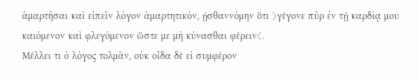ἁμαρτῆσαι καὶ εἰπεῖν λόγον ἁμαρτητικόν, ᾐσθαννόμην ὅτι 〉γέγονε πῦρ ἐν τῇ καρδίᾳ μου καιόμενον καὶ φλεγόμενον ὥστε με μὴ κύνασθαι φέρειν〈.
Μέλλει τι ὁ λόγος τολμᾶν, οὐκ οἶδα δὲ εἰ συμφέρον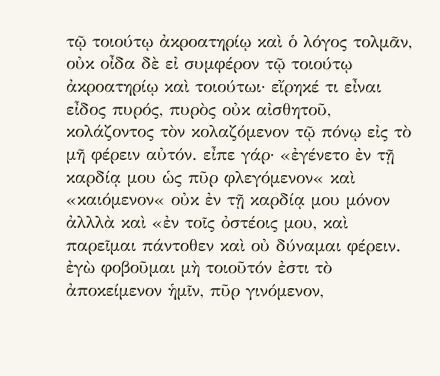τῷ τοιούτῳ ἀκροατηρίῳ καὶ ὁ λόγος τολμᾶν, οὐκ οἶδα δὲ εἰ συμφέρον τῷ τοιούτῳ ἀκροατηρίῳ καὶ τοιούτωι· εἴρηκέ τι εἶναι εἶδος πυρός, πυρὸς οὐκ αἰσθητοῦ, κολάζοντος τὸν κολαζόμενον τῷ πόνῳ εἰς τὸ μῆ φέρειν αὐτόν. εἶπε γάρ· «ἐγένετο ἐν τῇ καρδίᾳ μου ὡς πῦρ φλεγόμενον« καὶ «καιόμενον« οὐκ ἐν τῇ καρδίᾳ μου μόνον ἀλλλὰ καὶ «ἐν τοῖς ὀστέοις μου, καὶ παρεῖμαι πάντοθεν καὶ οὐ δύναμαι φέρειν.
ἐγὼ φοβοῦμαι μὴ τοιοῦτόν ἐστι τὸ ἀποκείμενον ἡμῖν, πῦρ γινόμενον,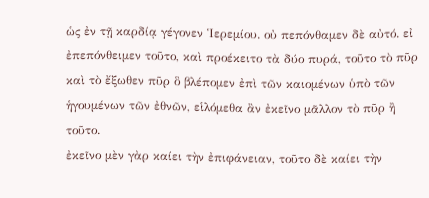ὡς ἐν τῇ καρδίᾳ γέγονεν Ἱερεμίου. οὐ πεπόνθαμεν δὲ αὐτό. εἰ ἐπεπόνθειμεν τοῦτο, καὶ προέκειτο τὰ δύο πυρά, τοῦτο τὸ πῦρ καὶ τὸ ἔξωθεν πῦρ ὃ βλέπομεν ἐπὶ τῶν καιομένων ὑπὸ τῶν ἡγουμένων τῶν ἐθνῶν, εἱλόμεθα ἂν ἐκεῖνο μᾶλλον τὸ πῦρ ἢ τοῦτο.
ἐκεῖνο μὲν γὰρ καίει τὴν ἐπιφάνειαν, τοῦτο δὲ καίει τὴν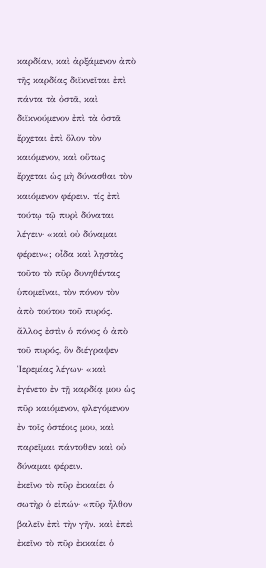καρδίαν, καὶ ἀρξάμενον ἀπὸ τῆς καρδίας διϊκνεῖται ἐπὶ πάντα τὰ ὀστᾶ, καὶ διϊκνούμενον ἐπὶ τὰ ὀστᾶ ἔρχεται ἐπὶ ὅλον τὸν καιόμενον, καὶ οὕτως ἔρχεται ὡς μὴ δύνασθαι τὸν καιόμενον φέρειν. τίς ἐπὶ τούτῳ τῷ πυρὶ δύναται λέγειν· «καὶ οὐ δύναμαι φέρειν«; οἶδα καὶ λῃστὰς τοῦτο τὸ πῦρ δυνηθέντας ὑπομεῖναι, τὸν πόνον τὸν ἀπὸ τούτου τοῦ πυρός. ἄλλος ἐστὶν ὁ πόνος ὁ ἀπὸ τοῦ πυρός, ὃν διέγραψεν Ἱερεμίας λέγων· «καὶ ἐγένετο ἐν τῇ καρδίᾳ μου ὡς πῦρ καιόμενον, φλεγόμενον ἐν τοῖς ὀστέοις μου, καὶ παρεῖμαι πάντοθεν καὶ οὐ δύναμαι φέρειν.
ἐκεῖνο τὸ πῦρ ἐκκαίει ὁ σωτὴρ ὁ εἰπών· «πῦρ ἦλθον βαλεῖν ἐπὶ τὴν γῆν. καὶ ἐπεὶ ἐκεῖνο τὸ πῦρ ἐκκαίει ὁ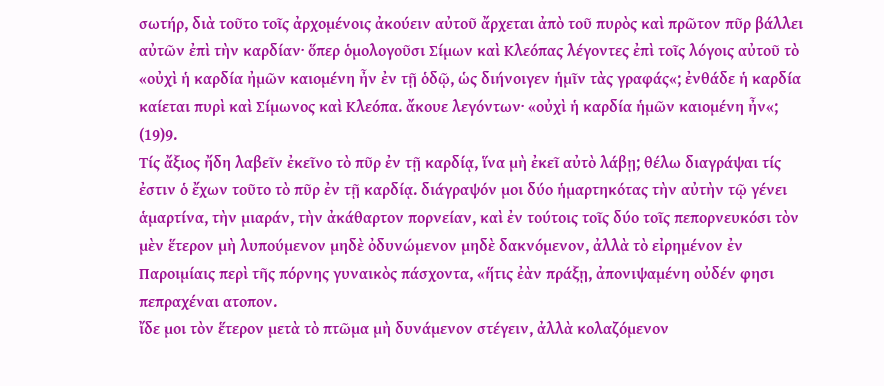σωτήρ, διὰ τοῦτο τοῖς ἀρχομένοις ἀκούειν αὐτοῦ ἄρχεται ἀπὸ τοῦ πυρὸς καὶ πρῶτον πῦρ βάλλει αὐτῶν ἐπὶ τὴν καρδίαν· ὅπερ ὁμολογοῦσι Σίμων καὶ Κλεόπας λέγοντες ἐπὶ τοῖς λόγοις αὐτοῦ τὸ «οὐχὶ ἡ καρδία ἠμῶν καιομένη ἦν ἐν τῇ ὁδῷ, ὡς διήνοιγεν ἡμῖν τὰς γραφάς«; ἐνθάδε ἡ καρδία καίεται πυρὶ καὶ Σίμωνος καὶ Κλεόπα. ἄκουε λεγόντων· «οὐχὶ ἡ καρδία ἡμῶν καιομένη ἦν«; (19)9.
Τίς ἄξιος ἤδη λαβεῖν ἐκεῖνο τὸ πῦρ ἐν τῇ καρδίᾳ, ἵνα μὴ ἐκεῖ αὐτὸ λάβῃ; θέλω διαγράψαι τίς ἐστιν ὁ ἔχων τοῦτο τὸ πῦρ ἐν τῇ καρδίᾳ. διάγραψόν μοι δύο ἡμαρτηκότας τὴν αὐτὴν τῷ γένει ἁμαρτίνα, τὴν μιαράν, τὴν ἀκάθαρτον πορνείαν, καὶ ἐν τούτοις τοῖς δύο τοῖς πεπορνευκόσι τὸν μὲν ἕτερον μὴ λυπούμενον μηδὲ ὀδυνώμενον μηδὲ δακνόμενον, ἀλλὰ τὸ εἰρημένον ἐν Παροιμίαις περὶ τῆς πόρνης γυναικὸς πάσχοντα, «ἥτις ἐὰν πράξῃ, ἀπονιψαμένη οὐδέν φησι πεπραχέναι ατοπον.
ἴδε μοι τὸν ἕτερον μετὰ τὸ πτῶμα μὴ δυνάμενον στέγειν, ἀλλὰ κολαζόμενον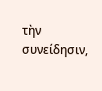τὴν συνείδησιν,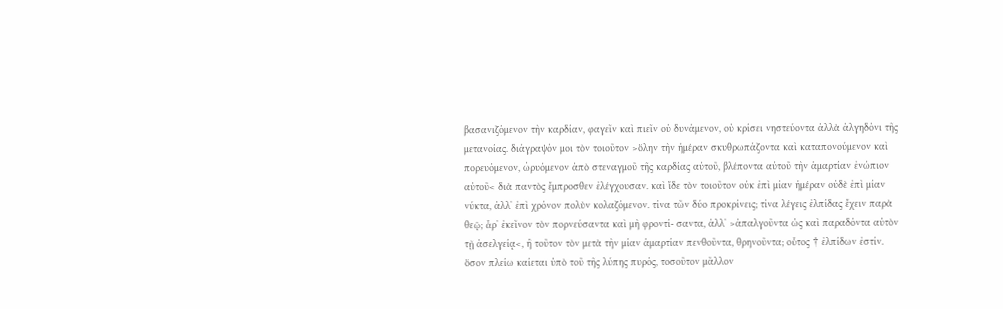βασανιζόμενον τὴν καρδίαν, φαγεῖν καὶ πιεῖν οὐ δυνάμενον, οὐ κρίσει νηστεύοντα ἀλλὰ ἀλγηδόνι τῆς μετανοίας. διάγραψόν μοι τὸν τοιοῦτον >ὅλην τὴν ἡμέραν σκυθρωπάζοντα καὶ καταπονούμενον καὶ πορευόμενον, ὠρυόμενον ἀπὸ στεναγμοῦ τῆς καρδίας αὐτοῦ, βλέποντα αὐτοῦ τὴν ἁμαρτίαν ἐνώπιον αὐτοῦ< διὰ παντὸς ἔμπροσθεν ἐλέγχουσαν. καὶ ἴδε τὸν τοιοῦτον οὐκ ἐπὶ μίαν ἡμέραν οὐδὲ ἐπὶ μίαν νύκτα, ἀλλ᾿ ἐπὶ χρόνον πολὺν κολαζόμενον. τίνα τῶν δύο προκρίνεις; τίνα λέγεις ἐλπίδας ἔχειν παρὰ θεῷ; ἆρ᾿ ἐκεῖνον τὸν πορνεύσαντα καὶ μὴ φροντί- σαντα, ἀλλ᾿ >ἀπαλγοῦντα ὡς καὶ παραδόντα αὑτὸν τῇ ἀσελγείᾳ<, ἢ τοῦτον τὸν μετὰ τὴν μίαν ἁμαρτίαν πενθοῦντα, θρηνοῦντα; οὗτος † ἐλπίδων ἐστίν.
ὅσον πλείω καίεται ὑπὸ τοῦ τῆς λύπης πυρός, τοσοῦτον μᾶλλον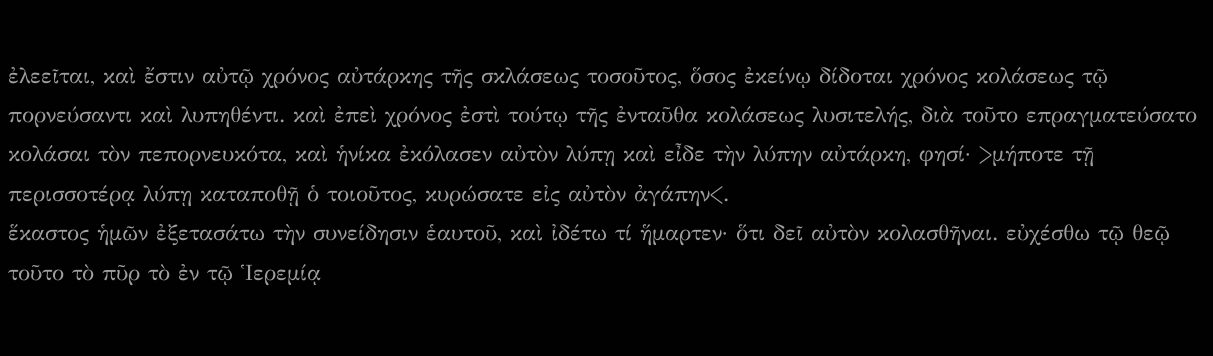ἐλεεῖται, καὶ ἔστιν αὐτῷ χρόνος αὐτάρκης τῆς σκλάσεως τοσοῦτος, ὅσος ἐκείνῳ δίδοται χρόνος κολάσεως τῷ πορνεύσαντι καὶ λυπηθέντι. καὶ ἐπεὶ χρόνος ἐστὶ τούτῳ τῆς ἐνταῦθα κολάσεως λυσιτελής, διὰ τοῦτο επραγματεύσατο κολάσαι τὸν πεπορνευκότα, καὶ ἡνίκα ἐκόλασεν αὐτὸν λύπῃ καὶ εἶδε τὴν λύπην αὐτάρκη, φησί· >μήποτε τῇ περισσοτέρᾳ λύπῃ καταποθῇ ὁ τοιοῦτος, κυρώσατε εἰς αὐτὸν ἀγάπην<.
ἕκαστος ἡμῶν ἐξετασάτω τὴν συνείδησιν ἑαυτοῦ, καὶ ἰδέτω τί ἥμαρτεν· ὅτι δεῖ αὐτὸν κολασθῆναι. εὐχέσθω τῷ θεῷ τοῦτο τὸ πῦρ τὸ ἐν τῷ Ἱερεμίᾳ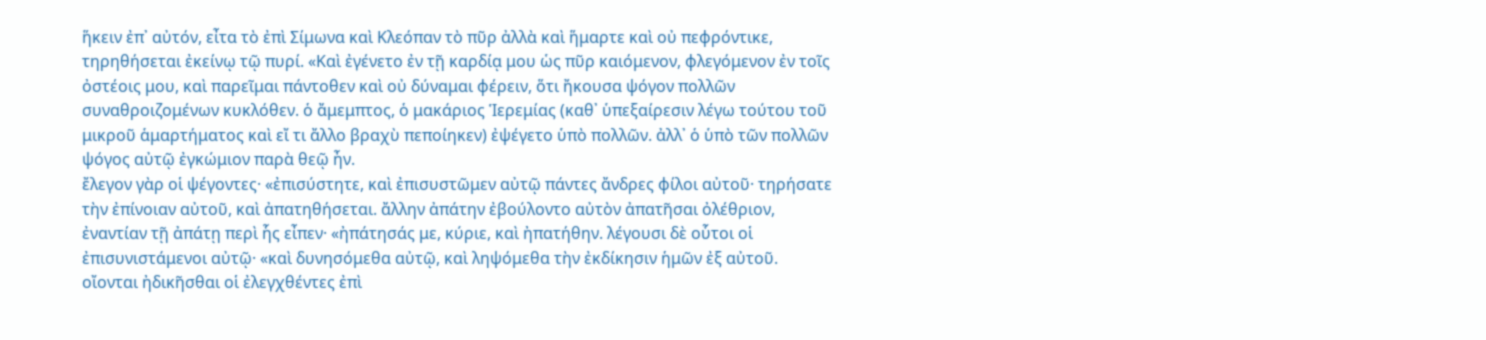ἥκειν ἐπ᾿ αὐτόν, εἶτα τὸ ἐπὶ Σίμωνα καὶ Κλεόπαν τὸ πῦρ ἀλλὰ καὶ ἥμαρτε καὶ οὐ πεφρόντικε, τηρηθήσεται ἐκείνῳ τῷ πυρί. «Καὶ ἐγένετο ἐν τῇ καρδίᾳ μου ὡς πῦρ καιόμενον, φλεγόμενον ἐν τοῖς ὀστέοις μου, καὶ παρεῖμαι πάντοθεν καὶ οὐ δύναμαι φέρειν, ὅτι ἤκουσα ψόγον πολλῶν συναθροιζομένων κυκλόθεν. ὁ ἄμεμπτος, ὁ μακάριος Ἱερεμίας (καθ᾿ ὑπεξαίρεσιν λέγω τούτου τοῦ μικροῦ ἁμαρτήματος καὶ εἴ τι ἄλλο βραχὺ πεποίηκεν) ἐψέγετο ὑπὸ πολλῶν. ἀλλ᾿ ὁ ὑπὸ τῶν πολλῶν ψόγος αὐτῷ ἐγκώμιον παρὰ θεῷ ἦν.
ἔλεγον γὰρ οἱ ψέγοντες· «ἐπισύστητε, καὶ ἐπισυστῶμεν αὐτῷ πάντες ἄνδρες φίλοι αὐτοῦ· τηρήσατε τὴν ἐπίνοιαν αὐτοῦ, καὶ ἀπατηθήσεται. ἄλλην ἀπάτην ἐβούλοντο αὐτὸν ἀπατῆσαι ὀλέθριον, ἐναντίαν τῇ ἀπάτῃ περὶ ἧς εἶπεν· «ἠπάτησάς με, κύριε, καὶ ἠπατήθην. λέγουσι δὲ οὗτοι οἱ ἐπισυνιστάμενοι αὐτῷ· «καὶ δυνησόμεθα αὐτῷ, καὶ ληψόμεθα τὴν ἐκδίκησιν ἡμῶν ἐξ αὐτοῦ. οἴονται ἠδικῆσθαι οἱ ἐλεγχθέντες ἐπὶ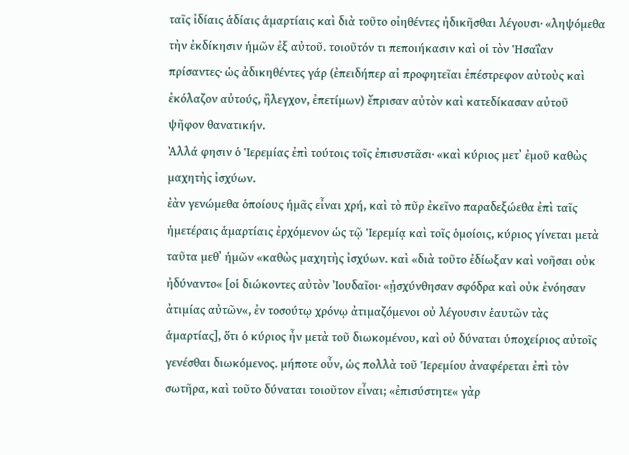ταῖς ἰδίαις ἁδίαις ἁμαρτίαις καὶ διὰ τοῦτο οἰηθέντες ἠδικῆσθαι λέγουσι· «ληψόμεθα τὴν ἐκδίκησιν ἡμῶν ἐξ αὐτοῦ. τοιοῦτόν τι πεποιήκασιν καὶ οἱ τὸν Ἡσαΐαν πρίσαντες· ὡς ἀδικηθέντες γάρ (ἐπειδήπερ αἰ προφητεῖαι ἐπέστρεφον αὐτοὺς καὶ ἐκόλαζον αὐτούς, ἢλεγχον, ἐπετίμων) ἔπρισαν αὐτὸν καὶ κατεδίκασαν αὐτοῦ ψῆφον θανατικήν.
Ἀλλά φησιν ὁ Ἱερεμίας ἐπὶ τούτοις τοῖς ἐπισυστᾶσι· «καὶ κύριος μετ᾿ ἐμοῦ καθὼς μαχητὴς ἰσχύων.
ἐὰν γενώμεθα ὁποίους ἡμᾶς εἶναι χρή, καὶ τὸ πῦρ ἐκεῖνο παραδεξώεθα ἐπὶ ταῖς ἡμετέραις ἁμαρτίαις ἐρχόμενον ὡς τῷ Ἱερεμίᾳ καὶ τοῖς ὁμοίοις, κύριος γίνεται μετὰ ταῦτα μεθ᾿ ἡμῶν «καθὼς μαχητὴς ἰσχύων. καὶ «διὰ τοῦτο ἐδίωξαν καὶ νοῆσαι οὐκ ἠδύναντο« [οἱ διώκοντες αὐτὸν Ἰουδαῖοι· «ᾐσχύνθησαν σφόδρα καὶ οὐκ ἐνόησαν ἀτιμίας αὐτῶν«, ἐν τοσούτῳ χρόνῳ ἀτιμαζόμενοι οὐ λέγουσιν ἑαυτῶν τὰς ἁμαρτίας], ὅτι ὁ κύριος ἦν μετὰ τοῦ διωκομένου, καὶ οὐ δύναται ὑποχείριος αὐτοῖς γενέσθαι διωκόμενος. μήποτε οὖν, ὡς πολλὰ τοῦ Ἱερεμίου ἀναφέρεται ἐπὶ τὸν σωτῆρα, καὶ τοῦτο δύναται τοιοῦτον εἶναι; «ἐπισύστητε« γὰρ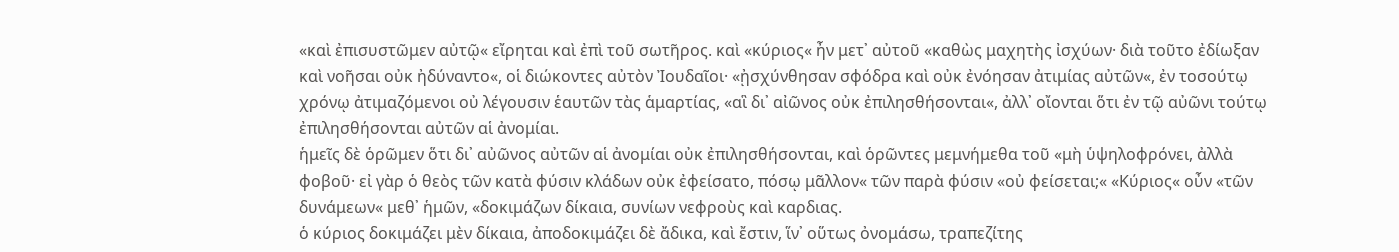«καὶ ἐπισυστῶμεν αὐτῷ« εἴρηται καὶ ἐπὶ τοῦ σωτῆρος. καὶ «κύριος« ἦν μετ᾿ αὐτοῦ «καθὼς μαχητὴς ἰσχύων· διὰ τοῦτο ἐδίωξαν καὶ νοῆσαι οὐκ ἠδύναντο«, οἱ διώκοντες αὐτὸν Ἰουδαῖοι· «ᾐσχύνθησαν σφόδρα καὶ οὐκ ἐνόησαν ἀτιμίας αὐτῶν«, ἐν τοσούτῳ χρόνῳ ἀτιμαζόμενοι οὐ λέγουσιν ἑαυτῶν τὰς ἁμαρτίας, «αἳ δι᾿ αἰῶνος οὐκ ἐπιλησθήσονται«, ἀλλ᾿ οἴονται ὅτι ἐν τῷ αὐῶνι τούτῳ ἐπιλησθήσονται αὐτῶν αἱ ἀνομίαι.
ἡμεῖς δὲ ὁρῶμεν ὅτι δι᾿ αὐῶνος αὐτῶν αἱ ἀνομίαι οὐκ ἐπιλησθήσονται, καὶ ὁρῶντες μεμνήμεθα τοῦ «μὴ ὑψηλοφρόνει, ἀλλὰ φοβοῦ· εἰ γὰρ ὁ θεὸς τῶν κατὰ φύσιν κλάδων οὐκ ἐφείσατο, πόσῳ μᾶλλον« τῶν παρὰ φύσιν «οὐ φείσεται;« «Κύριος« οὖν «τῶν δυνάμεων« μεθ᾿ ἡμῶν, «δοκιμάζων δίκαια, συνίων νεφροὺς καὶ καρδιας.
ὁ κύριος δοκιμάζει μὲν δίκαια, ἀποδοκιμάζει δὲ ἄδικα, καὶ ἔστιν, ἵν᾿ οὕτως ὀνομάσω, τραπεζίτης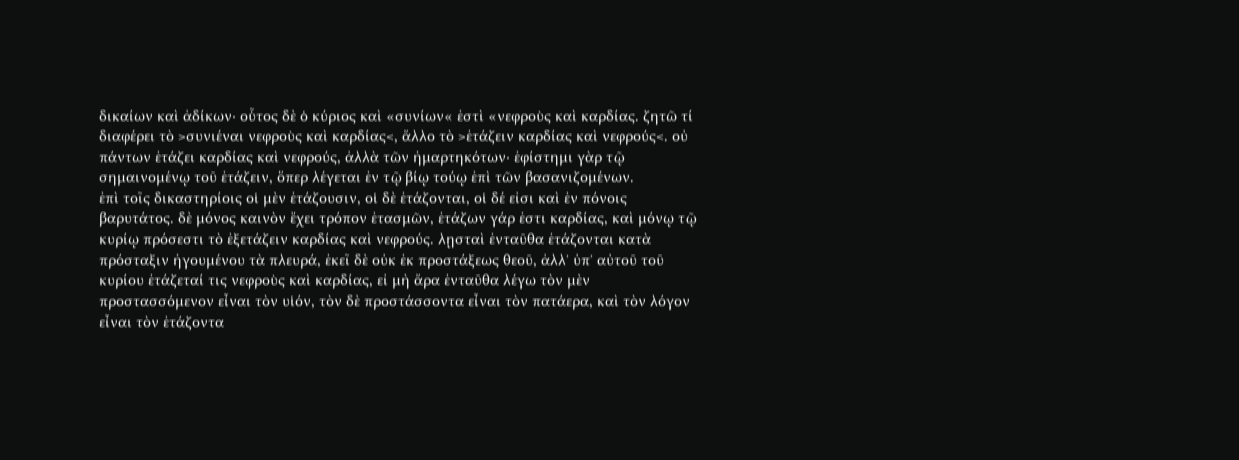δικαίων καὶ ἀδίκων· οὗτος δὲ ὁ κύριος καὶ «συνίων« ἐστὶ «νεφροὺς καὶ καρδίας. ζητῶ τί διαφέρει τὸ >συνιέναι νεφροὺς καὶ καρδίας<, ἄλλο τὸ >ἐτάζειν καρδίας καὶ νεφρούς<. οὐ πάντων ἐτάζει καρδίας καὶ νεφρούς, ἀλλὰ τῶν ἡμαρτηκότων· ἐφίστημι γὰρ τῷ σημαινομένῳ τοῦ ἐτάζειν, ὅπερ λέγεται ἐν τῷ βίῳ τούῳ ἐπὶ τῶν βασανιζομένων.
ἐπὶ τοῖς δικαστηρίοις οἱ μὲν ἐτάζουσιν, οἱ δὲ ἐτάζονται, οἱ δέ εἰσι καὶ ἐν πόνοις βαρυτάτος. δὲ μόνος καινὸν ἔχει τρόπον ἐτασμῶν, ἐτάζων γάρ ἐστι καρδίας, καὶ μόνῳ τῷ κυρίῳ πρόσεστι τὸ ἐξετάζειν καρδίας καὶ νεφρούς. λῃσταὶ ἐνταῦθα ἐτάζονται κατὰ πρόσταξιν ἡγουμένου τὰ πλευρά, ἐκεῖ δὲ οὐκ ἐκ προστάξεως θεοῦ, ἀλλ᾿ ὐπ᾿ αὐτοῦ τοῦ κυρίου ἐτάζεταί τις νεφροὺς καὶ καρδίας, εἰ μὴ ἄρα ἐνταῦθα λέγω τὸν μὲν προστασσόμενον εἶναι τὸν υἱόν, τὸν δὲ προστάσσοντα εἶναι τὸν πατάερα, καὶ τὸν λόγον εἶναι τὸν ἐτάζοντα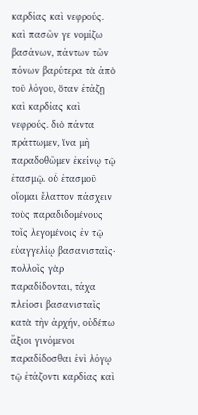καρδίας καὶ νεφρούς. καὶ πασῶν γε νομίζω βασάνων, πάντων τῶν πόνων βαρύτερα τὰ ἀπὸ τοῦ λόγου, ὅταν ἐτάζῃ καὶ καρδίας καὶ νεφρούς. διὸ πάντα πράττωμεν, ἵνα μὴ παραδοθῶμεν ἐκείνῳ τῷ ἐτασμῷ. οὗ ἐτασμοῦ οἴομαι ἔλαττον πάσχειν τοὺς παραδιδομένους τοῖς λεγομένοις ἐν τῷ εὐαγγελίῳ βασανισταῖς· πολλοῖς γὰρ παραδίδονται, τάχα πλείοσι βασανισταῖς κατὰ τὴν ἀρχήν, οὐδέπω ἄξιοι γινόμενοι παραδίδοσθαι ἑνὶ λόγῳ τῷ ἐτάζοντι καρδίας καὶ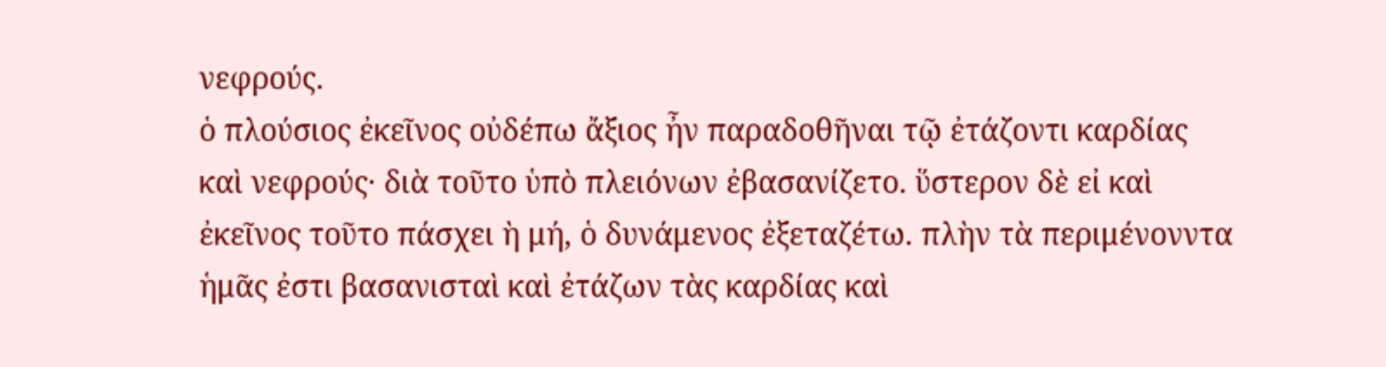νεφρούς.
ὁ πλούσιος ἐκεῖνος οὐδέπω ἄξιος ἦν παραδοθῆναι τῷ ἐτάζοντι καρδίας καὶ νεφρούς· διὰ τοῦτο ὑπὸ πλειόνων ἐβασανίζετο. ὕστερον δὲ εἰ καὶ ἐκεῖνος τοῦτο πάσχει ὴ μή, ὁ δυνάμενος ἐξεταζέτω. πλὴν τὰ περιμένονντα ἡμᾶς ἐστι βασανισταὶ καὶ ἐτάζων τὰς καρδίας καὶ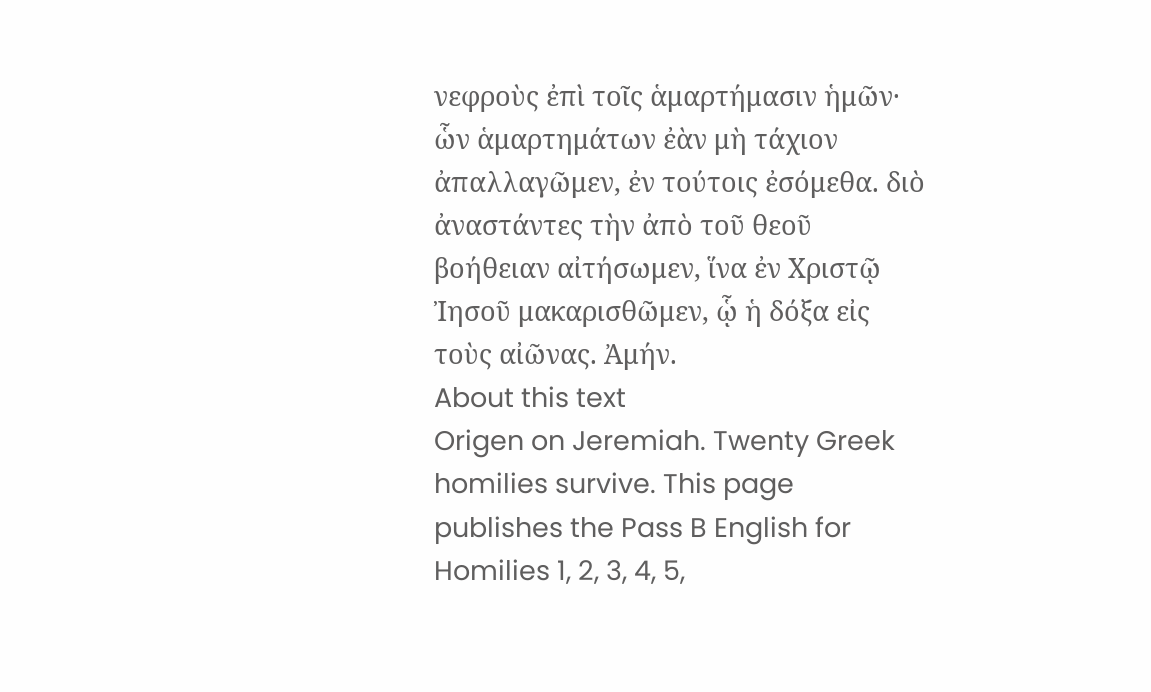νεφροὺς ἐπὶ τοῖς ἁμαρτήμασιν ἡμῶν· ὧν ἁμαρτημάτων ἐὰν μὴ τάχιον ἀπαλλαγῶμεν, ἐν τούτοις ἐσόμεθα. διὸ ἀναστάντες τὴν ἀπὸ τοῦ θεοῦ βοήθειαν αἰτήσωμεν, ἵνα ἐν Χριστῷ Ἰησοῦ μακαρισθῶμεν, ᾧ ἡ δόξα εἰς τοὺς αἰῶνας. Ἀμήν.
About this text
Origen on Jeremiah. Twenty Greek homilies survive. This page publishes the Pass B English for Homilies 1, 2, 3, 4, 5,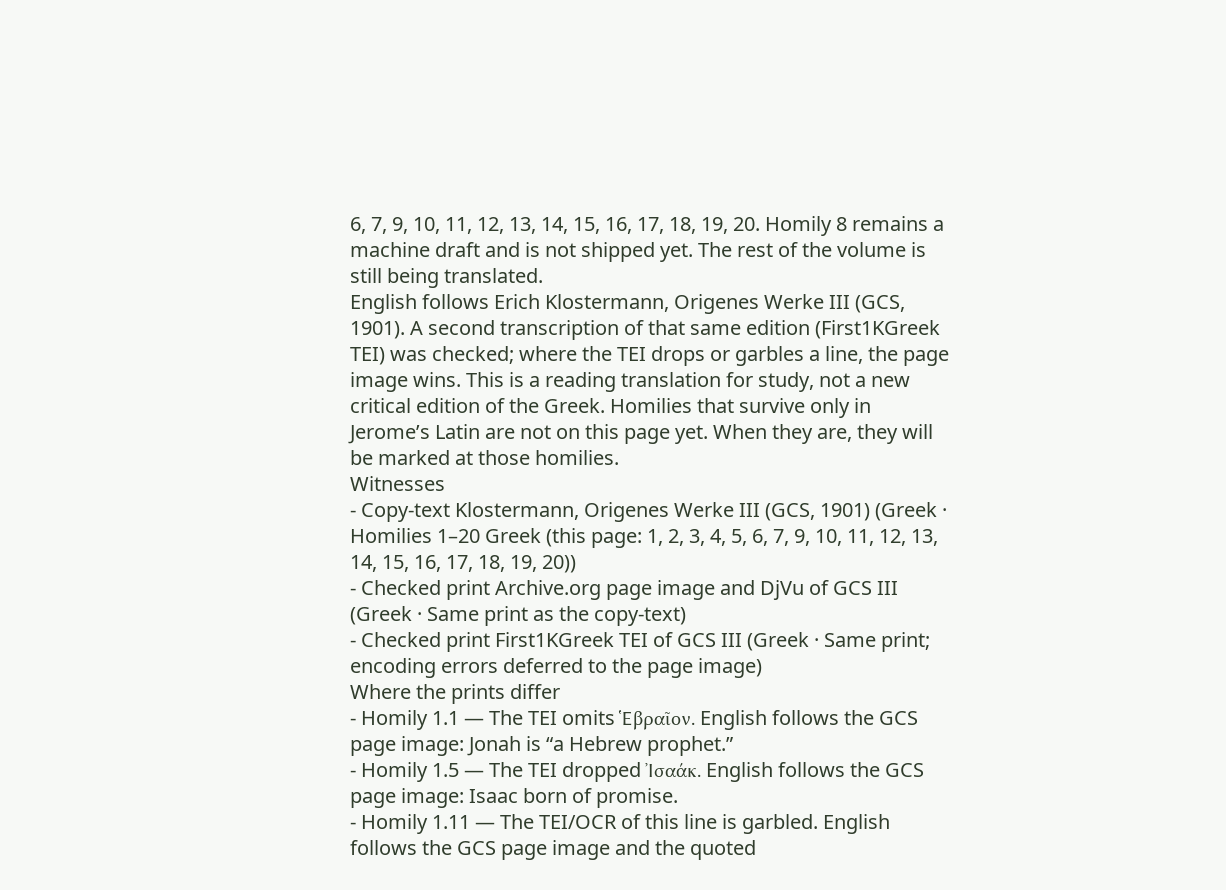6, 7, 9, 10, 11, 12, 13, 14, 15, 16, 17, 18, 19, 20. Homily 8 remains a machine draft and is not shipped yet. The rest of the volume is still being translated.
English follows Erich Klostermann, Origenes Werke III (GCS, 1901). A second transcription of that same edition (First1KGreek TEI) was checked; where the TEI drops or garbles a line, the page image wins. This is a reading translation for study, not a new critical edition of the Greek. Homilies that survive only in Jerome’s Latin are not on this page yet. When they are, they will be marked at those homilies.
Witnesses
- Copy-text Klostermann, Origenes Werke III (GCS, 1901) (Greek · Homilies 1–20 Greek (this page: 1, 2, 3, 4, 5, 6, 7, 9, 10, 11, 12, 13, 14, 15, 16, 17, 18, 19, 20))
- Checked print Archive.org page image and DjVu of GCS III (Greek · Same print as the copy-text)
- Checked print First1KGreek TEI of GCS III (Greek · Same print; encoding errors deferred to the page image)
Where the prints differ
- Homily 1.1 — The TEI omits Ἑβραῖον. English follows the GCS page image: Jonah is “a Hebrew prophet.”
- Homily 1.5 — The TEI dropped Ἰσαάκ. English follows the GCS page image: Isaac born of promise.
- Homily 1.11 — The TEI/OCR of this line is garbled. English follows the GCS page image and the quoted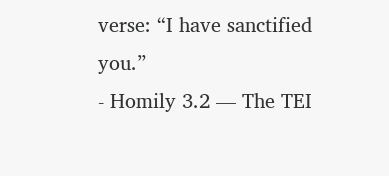verse: “I have sanctified you.”
- Homily 3.2 — The TEI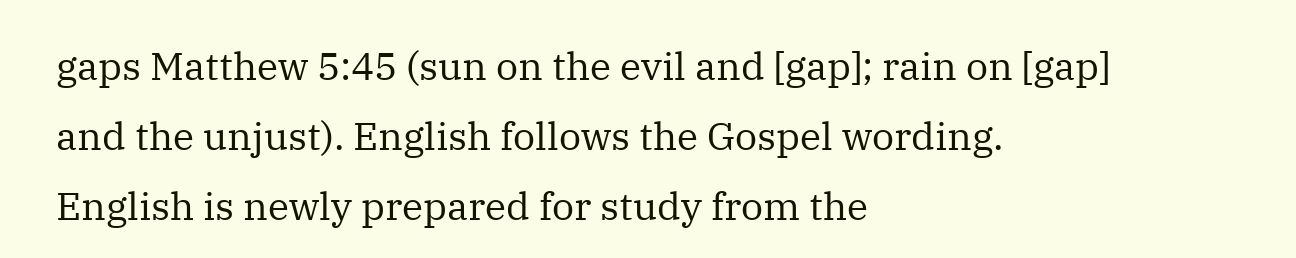gaps Matthew 5:45 (sun on the evil and [gap]; rain on [gap] and the unjust). English follows the Gospel wording.
English is newly prepared for study from the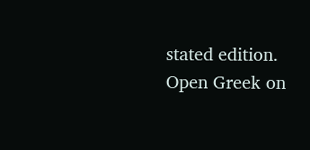stated edition. Open Greek on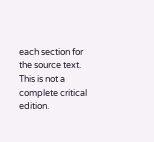each section for the source text. This is not a complete critical edition.